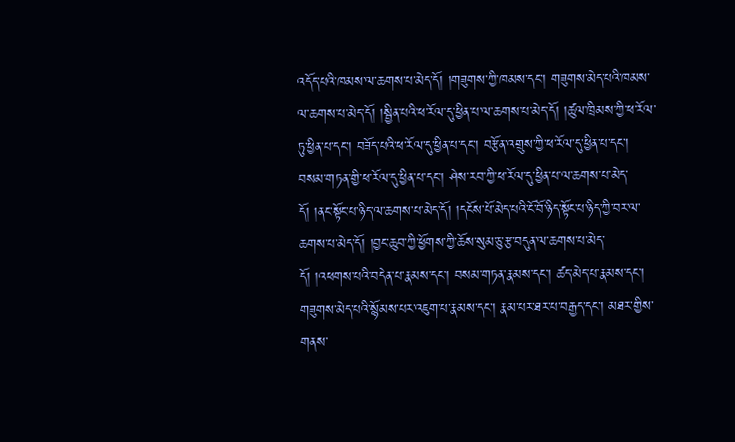འདོད་པའི་ཁམས་ལ་ཆགས་པ་མེད་དོ། །གཟུགས་ཀྱི་ཁམས་དང་། གཟུགས་མེད་པའི་ཁམས་ལ་ཆགས་པ་མེད་དོ། །སྦྱིན་པའི་ཕ་རོལ་དུ་ཕྱིན་པ་ལ་ཆགས་པ་མེད་དོ། །ཚུལ་ཁྲིམས་ཀྱི་ཕ་རོལ་ཏུ་ཕྱིན་པ་དང་། བཟོད་པའི་ཕ་རོལ་དུ་ཕྱིན་པ་དང་། བརྩོན་འགྲུས་ཀྱི་ཕ་རོལ་དུ་ཕྱིན་པ་དང་། བསམ་གཏན་གྱི་ཕ་རོལ་དུ་ཕྱིན་པ་དང་། ཤེས་རབ་ཀྱི་ཕ་རོལ་དུ་ཕྱིན་པ་ལ་ཆགས་པ་མེད་དོ། །ནང་སྟོང་པ་ཉིད་ལ་ཆགས་པ་མེད་དོ། །དངོས་པོ་མེད་པའི་ངོ་བོ་ཉིད་སྟོང་པ་ཉིད་ཀྱི་བར་ལ་ཆགས་པ་མེད་དོ། །བྱང་ཆུབ་ཀྱི་ཕྱོགས་ཀྱི་ཆོས་སུམ་ཅུ་རྩ་བདུན་ལ་ཆགས་པ་མེད་དོ། །འཕགས་པའི་བདེན་པ་རྣམས་དང་། བསམ་གཏན་རྣམས་དང་། ཚད་མེད་པ་རྣམས་དང་། གཟུགས་མེད་པའི་སྙོམས་པར་འཇུག་པ་རྣམས་དང་། རྣམ་པར་ཐར་པ་བརྒྱད་དང་། མཐར་གྱིས་གནས་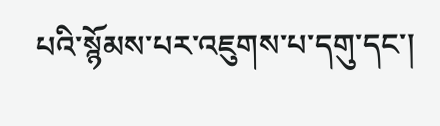པའི་སྙོམས་པར་འཇུགས་པ་དགུ་དང་།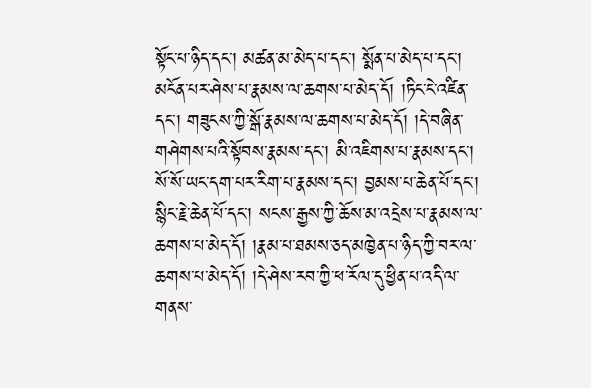སྟོང་པ་ཉིད་དང་། མཚན་མ་མེད་པ་དང་། སྨོན་པ་མེད་པ་དང་། མངོན་པར་ཤེས་པ་རྣམས་ལ་ཆགས་པ་མེད་དོ། །ཏིང་ངེ་འཛིན་དང་། གཟུངས་ཀྱི་སྒོ་རྣམས་ལ་ཆགས་པ་མེད་དོ། །དེ་བཞིན་གཤེགས་པའི་སྟོབས་རྣམས་དང་། མི་འཇིགས་པ་རྣམས་དང་། སོ་སོ་ཡང་དག་པར་རིག་པ་རྣམས་དང་། བྱམས་པ་ཆེན་པོ་དང་། སྙིང་རྗེ་ཆེན་པོ་དང་། སངས་རྒྱས་ཀྱི་ཆོས་མ་འདྲེས་པ་རྣམས་ལ་ཆགས་པ་མེད་དོ། །རྣམ་པ་ཐམས་ཅད་མཁྱེན་པ་ཉིད་ཀྱི་བར་ལ་ཆགས་པ་མེད་དོ། །དེ་ཤེས་རབ་ཀྱི་ཕ་རོལ་དུ་ཕྱིན་པ་འདི་ལ་གནས་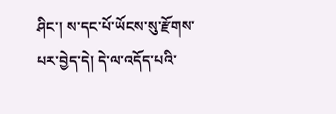ཤིང་། ས་དང་པོ་ཡོངས་སུ་རྫོགས་པར་བྱེད་དེ། དེ་ལ་འདོད་པའི་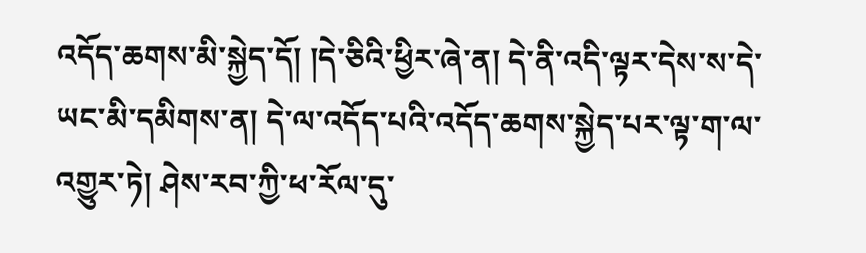འདོད་ཆགས་མི་སྐྱེད་དོ། །དེ་ཅིའི་ཕྱིར་ཞེ་ན། དེ་ནི་འདི་ལྟར་དེས་ས་དེ་ཡང་མི་དམིགས་ན། དེ་ལ་འདོད་པའི་འདོད་ཆགས་སྐྱེད་པར་ལྟ་ག་ལ་འགྱུར་ཏེ། ཤེས་རབ་ཀྱི་ཕ་རོལ་དུ་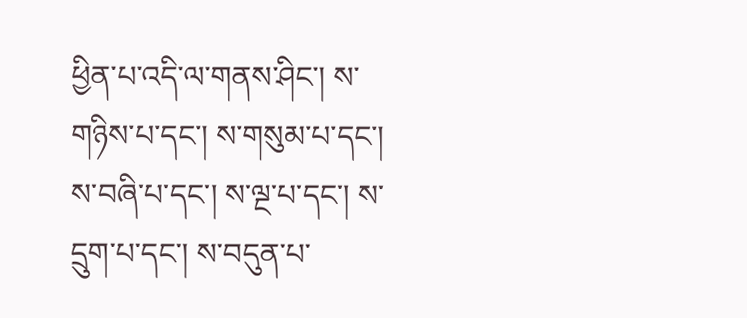ཕྱིན་པ་འདི་ལ་གནས་ཤིང་། ས་གཉིས་པ་དང་། ས་གསུམ་པ་དང་། ས་བཞི་པ་དང་། ས་ལྔ་པ་དང་། ས་དྲུག་པ་དང་། ས་བདུན་པ་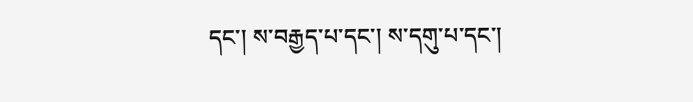དང་། ས་བརྒྱད་པ་དང་། ས་དགུ་པ་དང་།